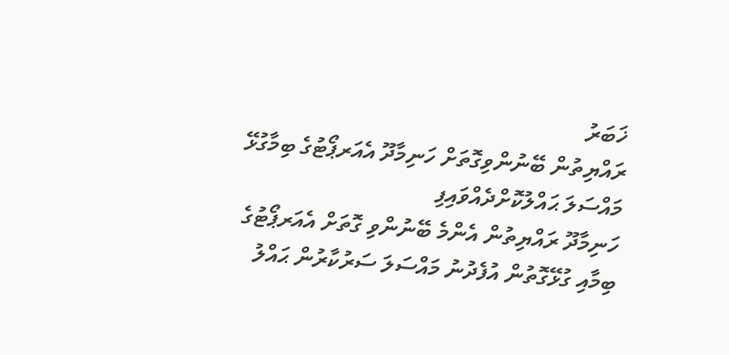ޚަބަރު
ރައްޔިތުން ބޭނުންވިގޮތަށް ހަނިމާދޫ އެއަރޕޯޓުގެ ބިމާގުޅޭ މައްސަލަ ޙައްލުކޮށްދެއްވައިފި
ހަނިމާދޫ ރައްޔިތުން އެންމެ ބޭނުންވި ގޮތަށް އެއަރޕޯޓުގެ ބިމާއި ގުޅޭގޮތުން އުފެދުނު މައްސަލަ ސަރުކާރުން ޙައްލު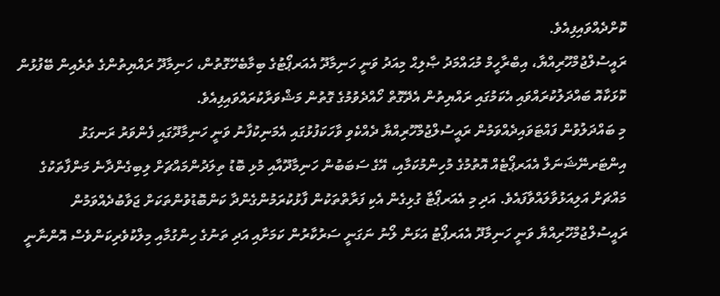ކޮށްދެއްވައިފިއެވެ.
ރައީސުލްޖުމްހޫރިއްޔާ، އިބްރާހީމް މުޙައްމަދު ޞާލިޙް މިއަދު ވަނީ ހަނިމާދޫ އެއަރޕޯޓުގެ ބިމާބެހޭގޮތުން، ހަނިމާދޫ ރައްޔިތުންގެ ތެރެއިން ބޭފުޅުން ކޮޅަކާއޮ ބައްދަލުކުރައްވައި އެކަމުގައި ރައްޔިތުން އެދޭގޮތް ހޯއްދެވުމުގެ ގޮތުން މަޝްވަރާކުރައްވައިފިއެވެ.
މި ބައްދަލުވުން ފައްޓަވައިދެއްވަމުން ރައީސުލްޖުމްހޫރިއްޔާ ދެއްކެވި ވާހަކަފުޅުގައި އެމަނިކުފާނު ވަނީ ހަނިމާދޫގައި ފެންވަރު ރަނގަޅު އިންޓަރނޭޝަނަލް އެއަރޕޯޓެއް އޮތުމުގެ މުހިންމުކަމާއި، އޭގެ ސަބަބުން ހަނިމާދޫއާއި މުޅި ބޮޑު ތިލަދުންމައްޗަށް ލިބިގެންދާނެ މަންފާތަކުގެ މައްޗަށް އަލިއަޅުވާލައްވާފައެވެ. އަދި މި އެއަރޕޯޓާ ގުޅިގެން އެކި ފަރާތްތަކުން ފާޅުކުރަމުންގެންދާ ކަންބޮޑުވުންތަކަށް ޖަވާބުދެއްވަމުން ރައީސުލްޖުމްހޫރިއްޔާ ވަނީ ހަނިމާދޫ އެއަރޕޯޓު އަޅަން ލޯނު ނަގަނީ ސަރުކާރުން ކަމަށާއި އަދި ތަނުގެ ހިންގުމާއި މިލްކުވެރިކަންވެސް އޮންނާނީ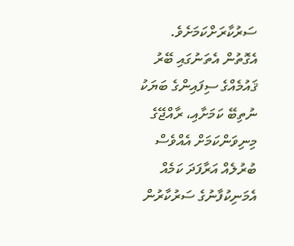ސަރުކާރަށްކަމަށެވެ. އެގޮތުން އެތަނުގައި ބޭރު ޤައުމެއްގެ ސިފައިންގެ ބަޔަކު ނުތިބޭ ކަމަށާއި، ރާއްޖޭގެ މިނިވަންކަމަށް އެއްވެސް ބުރުލެއް އަރާފަދަ ކަމެއް އެމަނިކުފާނުގެ ސަރުކާރުން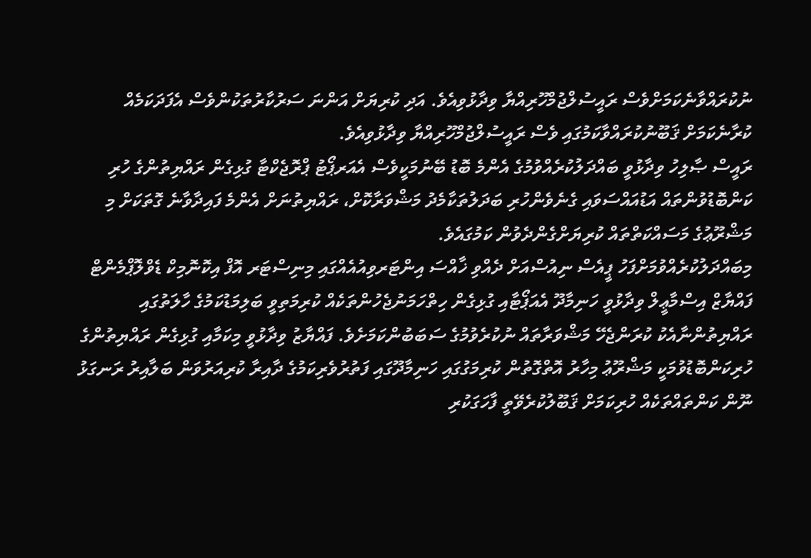ނުކުރައްވާނެކަމަށްވެސް ރައީސުލްޖުމްހޫރިއްޔާ ވިދާޅުވިއެވެ. އަދި ކުރިޔަށް އަންނަ ސަރުކާރުތަކުންވެސް އެފަދަކަމެއް ކުރާނެކަމަށް ޤަބޫނުކުރައްވާކަމުގައި ވެސް ރައީސުލްޖުމްހޫރިއްޔާ ވިދާޅުވިއެވެ.
ރައީސް ޞާލިހު ވިދާޅުވީ ބައްދަލުކުރެއްވުމުގެ އެންމެ ބޮޑު ބޭނުމަކީވެސް އެއަރޕޯޓު ޕްރޮޖެކްޓާ ގުޅިގެން ރައްޔިތުންގެ ހުރި ކަންބޮޑުވުންތައް އަޑުއައްސަވައި ގެނެވެންހުރި ބަދަލުތަކާމެދު މަޝްވަރާކޮށް، ރައްޔިތުނަށް އެންމެ ފައިދާވާނެ ގޮތަކަށް މި މަޝްރޫޢުގެ މަސައްކަތްތައް ކުރިޔަށްގެންދެވުން ކަމުގައެވެ.
މިބައްދަލުކުރެއްވުމަށްފަހު ޕީއެސް ނިއުސްއަށް ދެއްވި ޚާއްސަ އިންޓަރވިއުއެއްގައި މިނިސްޓަރ އޮފް އިކޮނޮމިކް ޑެވްލޮޕްމެންޓް ފައްޔާޒް އިސްމާޢީލް ވިދާޅުވީ ހަނިމާދޫ އެއަޕޯޓާއި ގުޅިގެން ހިތްހަމަނުޖެހުންތަކެއް ކުރިމަތިވީ ބަލިމަޑުކަމުގެ ހާލަތުގައި ރައްޔިތުންނާއެކު ކުރަންޖެހޭ މަޝްވަރާތައް ނުކުރެވުމުގެ ސަބަބުންކަމަށެވެ. ފައްޔާޒު ވިދާޅުވީ މިކަމާއި ގުޅިގެން ރައްޔިތުންގެ ހުރިކަންބޮޑުވުމަކީ މަޝްރޫޢު މިހާރު އޮތްގޮތުން ކުރިމަގުގައި ހަނިމާދޫގައި ފަތުރުވެރިކަމުގެ ދާއިރާ ކުރިއަރުވަން ބަލާއިރު ރަނގަޅު ނޫން ކަންތައްތަކެއް ހުރިކަމަށް ޤަބޫލުކުރެވޭތީ ފާހަގަކުރި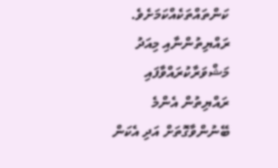ކަންތައްތަކެއްކަމަށެވެ.
ރައްޔިތުންނާއި މިއަދު މަޝްވަރާކުރައްވާފައި ރައްޔިތުން އެންމެ ބޭނުންވާގޮތަށް އަދި އެކަން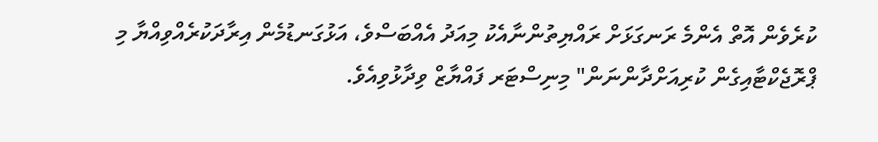ކުރެވެން އޮތް އެންމެ ރަނގަޅަށް ރައްޔިތުންނާއެކު މިއަދު އެއްބަސްވެ، އަޅުގަނޑުމެން އިރާދަކުރެއްވިއްޔާ މި ޕްރޮޖެކްޓާއިގެން ކުރިއަށްދާންނަން" މިނިސްޓަރ ފައްޔާޒް ވިދާޅުވިއެވެ.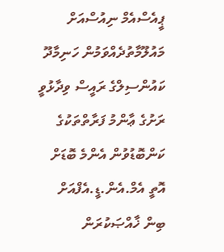ޕީއެސްއެމް ނިއުސްއަށް މައުލޫމާތުދެއްވަމުން ހަނިމާދޫ ކައުންސިލްގެ ރައީސް ވިދާޅުވީ ރަށުގެ ޢާންމު ފަރާތްތަކުގެ ކަންބޮޑުވުން އެންމެ ބޮޑަށް އޮތީ އެމް.އެން.ޑީ.އެފްއަށް ބިން ޚާއްޞަކުރަން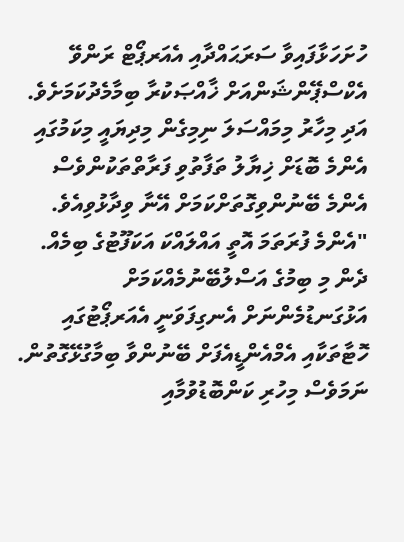ހުށަހަޅާފައިވާ ސަރަޙައްދާއި އެއަރޕޯޓް ރަންވޭ އެކްސްޕޭންޝަންއަށް ޚާއްޞަކުރާ ބިމާމެދުކަމަށެވެ. އަދި މިހާރު މިމައްސަލަ ނިމިގެން މިދިޔައީ މިކަމުގައި އެންމެ ބޮޑަށް ޚިޔާލު ތަފާތުވި ފަރާތްތަކުންވެސް އެންމެ ބޭނުންވިގޮތަށްކަމަށް އޭނާ ވިދާޅުވިއެވެ.
"އެންމެ ފުރަތަމަ އޮތީ އައްލައްކަ އަކަފޫޓުގެ ބިމެއް. ދެން މި ބިމުގެ އަސްލުބޭނުމެއްކަމަށް އަޅުގަނޑުމެންނަށް އެނގިފަވަނީ އެއަރޕޯޓުގައި ހޮޓާތަކާއި އެމްއެންޑީއެފަށް ބޭނުންވާ ބިމާގުޅޭގޮތުން. ނަމަވެސް މިހުރި ކަންބޮޑުވުމާއި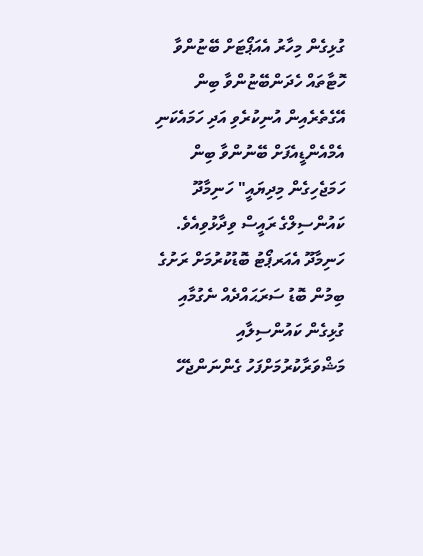ގުޅިގެން މިހާރު އެއަޕޯޓަށް ބޭޏުންވާ ހޮޓާތައް ހެދަންބޭޏުންވާ ބިން އޭގެތެރެއިން އުނިކުރެވި އަދި ހަމައެކަނި އެމްއެންޑީއެފަށް ބޭނުންވާ ބިން ހަމަޖެހިގެން މިދިޔައީ" ހަނިމާދޫ ކައުންސިލްގެ ރައީސް ވިދާޅުވިއެވެ.
ހަނިމާދޫ އެއަރޕޯޓު ބޮޑުކުރުމަށް ރަށުގެ ބިމުން ބޮޑު ސަރަޙައްދެއް ނެގުމާއި ގުޅިގެން ކައުންސިލާއި މަޝްވަރާކުރުމަށްފަހު ގެންނަންޖެހޭ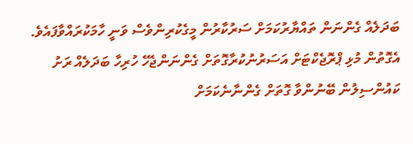ބަދަލެއް ގެންނަން ތައްޔާރުކަމަށް ސަރުކާރުން މީގެކުރިންވެސް ވަނީ ހާމަކުރައްވާފައެވެ. އެގޮތުން މުޅި ޕްރޮޖެކްޓަށް އަސަރުނުކުރާގޮތަށް ގެންނަންޖެހޭ ހުރިހާ ބަދަލެއް ރަށު ކައުންސިލުން ބޭނުންވާ ގޮތަށް ގެންނާނެކަމަށް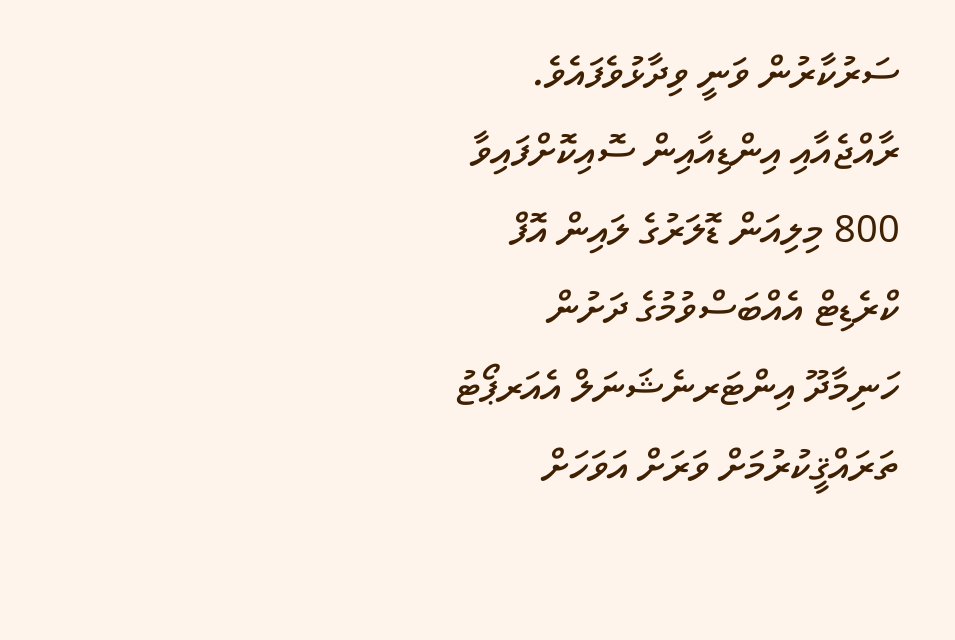ސަރުކާރުން ވަނީ ވިދާޅުވެފައެވެ.
ރާއްޖެއާއި އިންޑިއާއިން ސޮއިކޮށްފައިވާ 800 މިލިއަން ޑޮލަރުގެ ލައިން އޮފް ކްރެޑިޓް އެއްބަސްވުމުގެ ދަށުން ހަނިމާދޫ އިންޓަރނެޝަނަލް އެއަރޕޯޓު ތަރައްޤީކުރުމަށް ވަރަށް އަވަހަށް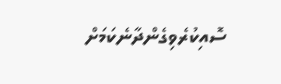ސޮއިކުރެވިގެންދާނެކަމަށް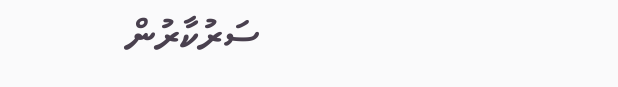ސަރުކާރުން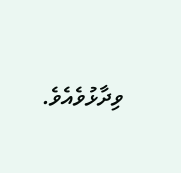ވިދާޅުވެއެވެ.